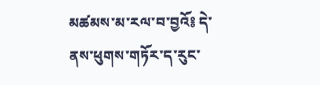མཚམས་མ་རལ་བ་བྱའོ༔ དེ་ནས་ཕུགས་གཏོར་ད་རུང་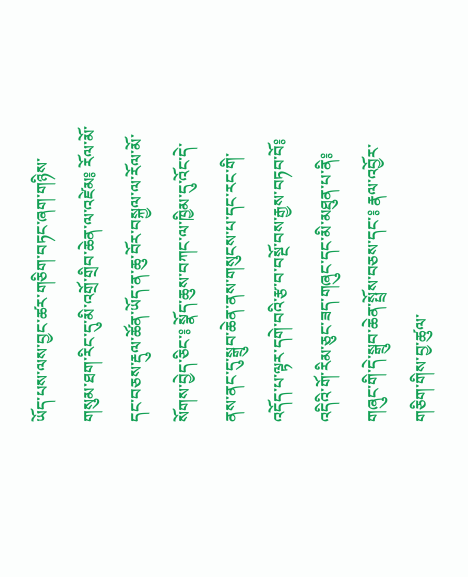ཡོད་པས་ལས་བྱང་ཚར་གཅིག་བཏང་ཞག་གཉིས་གསུམ་ཐག་རིང་དུ་མི་འགྲོ་གྲིབ་ཆེན་ལ་འཛེམ༔ རོལ་མོ་དང་བཅས་རྡུལ་ཚོན་ཡོད་ན་ཆུ་བོར་བསྐྱལ་ལ་རོལ་མོ་སོགས་བྱེད་ཅིང་༔ སྣོད་ཆུས་བཀང་ལ་ཁྱིམ་དུ་འོང་དེ་ནས་ནང་དུ་སྒྲུབ་ཆེན་ནས་གསུངས་པ་དང་རང་གི་འདོད་པ་ལྟར་དགེ་བའི་རྩ་བ་བསྔོ་བས་རྒྱས་བཏབ་བོ༔ འདིའི་གོ་རིམ་ཅུང་ཟད་གཞུང་དང་མི་མཐུན་པ་ནི༔ གཞུང་གི་དེ་སྒྲུབ་ཆེན་སྤྲོས་བཅས་དང་༔ རྣལ་འབྱོར་གཅིག་གིས་བྱ་ཚུལ་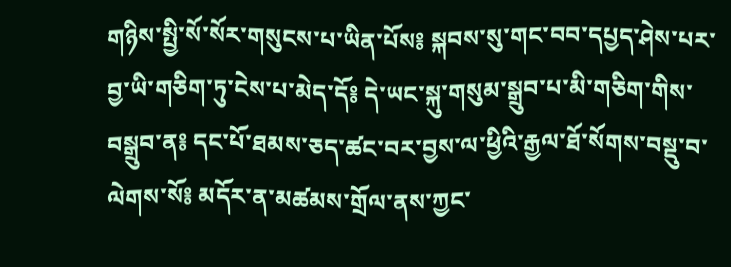གཉིས་སྤྱི་སོ་སོར་གསུངས་པ་ཡིན་པོས༔ སྐབས་སུ་གང་བབ་དཔྱད་ཤེས་པར་བྱ་ཡི་གཅིག་ཏུ་ངེས་པ་མེད་དོ༔ དེ་ཡང་སྐུ་གསུམ་སྒྲུབ་པ་མི་གཅིག་གིས་བསྒྲུབ་ན༔ དང་པོ་ཐམས་ཅད་ཚང་བར་བྱས་ལ་ཕྱིའི་རྒྱལ་ཐོ་སོགས་བསྡུ་བ་ལེགས་སོ༔ མདོར་ན་མཚམས་གྲོལ་ནས་ཀྱང་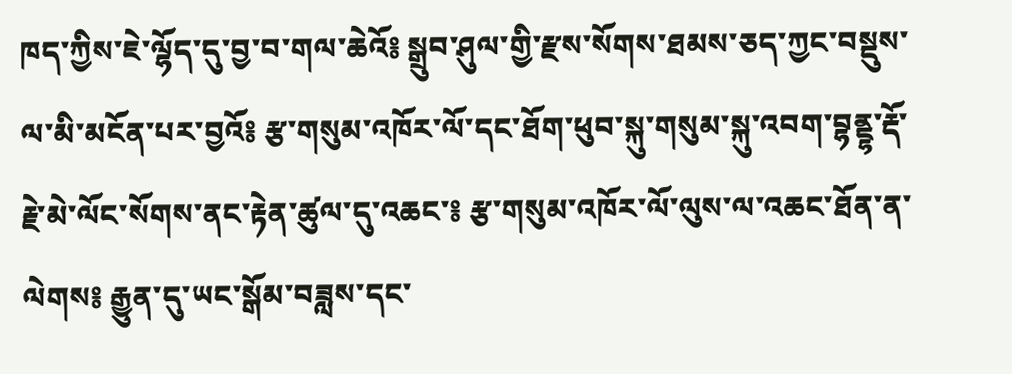ཁད་ཀྱིས་ཇེ་ལྷོད་དུ་བྱ་བ་གལ་ཆེའོ༔ སྒྲུབ་ཤུལ་གྱི་རྫས་སོགས་ཐམས་ཅད་ཀྱང་བསྡུས་ལ་མི་མངོན་པར་བྱའོ༔ རྩ་གསུམ་འཁོར་ལོ་དང་ཐོག་ཕུབ་སྐུ་གསུམ་སྐུ་འབག་བྷནྡྷ་རྡོ་རྗེ་མེ་ལོང་སོགས་ནང་རྟེན་ཚུལ་དུ་འཆང་༔ རྩ་གསུམ་འཁོར་ལོ་ལུས་ལ་འཆང་ཐོན་ན་ལེགས༔ རྒྱུན་དུ་ཡང་སྒོམ་བཟླས་དང་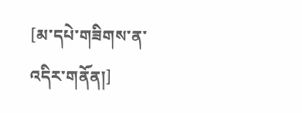[མ་དཔེ་གཟིགས་ན་འདིར་གནོན།]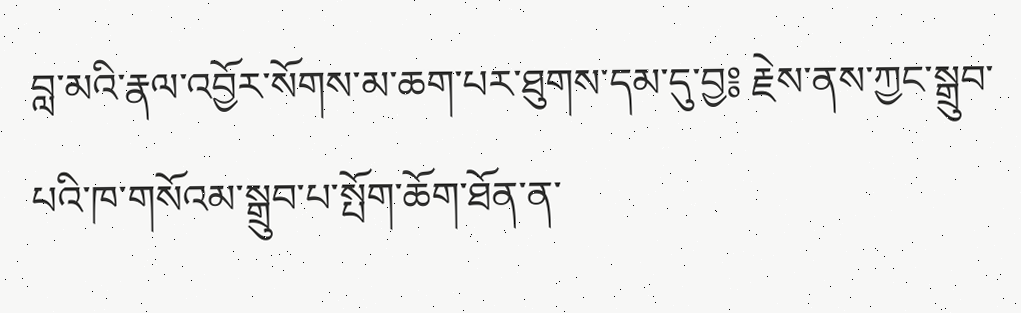བླ་མའི་རྣལ་འབྱོར་སོགས་མ་ཆག་པར་ཐུགས་དམ་དུ་བྱ༔ རྗེས་ནས་ཀྱང་སྒྲུབ་པའི་ཁ་གསོའམ་སྒྲུབ་པ་སྤོག་ཆོག་ཐོན་ན་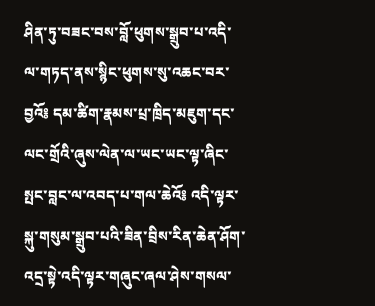ཤིན་ཏུ་བཟང་བས་བློ་ཕུགས་སྒྲུབ་པ་འདི་ལ་གཏད་ནས་སྙིང་ཕུགས་སུ་འཆང་བར་བྱའོ༔ དམ་ཚིག་རྣམས་པྲ་ཁྲིད་མཇུག་དང་ལང་གྲོའི་ཞུས་ལེན་ལ་ཡང་ཡང་ལྟ་ཞིང་སྤང་བླང་ལ་འབད་པ་གལ་ཆེའོ༔ འདི་ལྟར་སྐུ་གསུམ་སྒྲུབ་པའི་ཟིན་བྲིས་རིན་ཆེན་ཤོག་འདྲ་སྟེ་འདི་ལྟར་གཞུང་ཞལ་ཤེས་གསལ་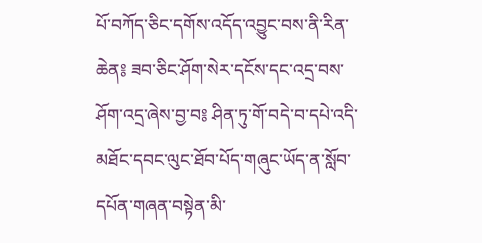པོ་བཀོད་ཅིང་དགོས་འདོད་འབྱུང་བས་ནི་རིན་ཆེན༔ ཟབ་ཅིང་ཤོག་སེར་དངོས་དང་འདྲ་བས་ཤོག་འདྲ་ཞེས་བྱ་བ༔ ཤིན་ཏུ་གོ་བདེ་བ་དཔེ་འདི་མཐོང་དབང་ལུང་ཐོབ་པོད་གཞུང་ཡོད་ན་སློབ་དཔོན་གཞན་བསྟེན་མི་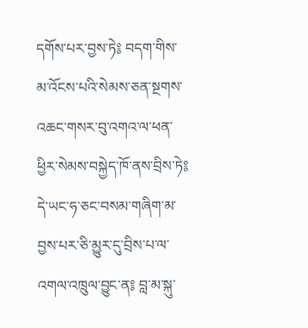དགོས་པར་བྱས་ཏེ༔ བདག་གིས་མ་འོངས་པའི་སེམས་ཅན་སྔགས་འཆང་གསར་བུ་འགའ་ལ་ཕན་ཕྱིར་སེམས་བསྐྱེད་ཁོ་ནས་བྲིས་ཏེ༔ དེ་ཡང་ཧ་ཅང་བསམ་གཞིག་མ་བྱས་པར་ཅི་མྱུར་དུ་བྲིས་པ་ལ་འགལ་འཁྲུལ་བྱུང་ན༔ བླ་མ་སྐུ་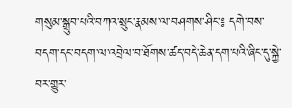གསུམ་སྒྲུབ་པའི་བཀའ་སྲུང་རྣམས་ལ་བཤགས་ཤིང་༔ དགེ་བས་བདག་དང་བདག་ལ་འབྲེལ་བ་ཐོགས་ཚད་བདེ་ཆེན་དག་པའི་ཞིང་དུ་སྐྱེ་བར་གྱུར་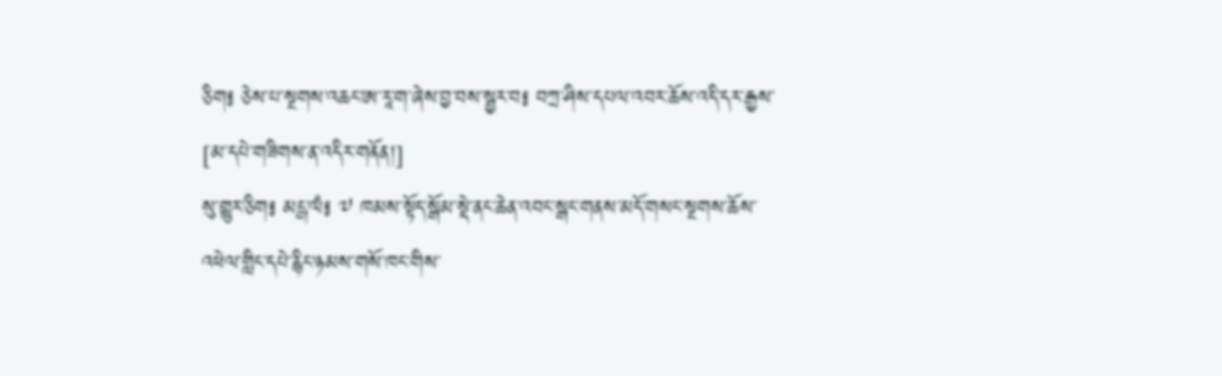ཅིག༔ ཅེས་པ་སྔགས་འཆང་ཨ་རཱ་ག་ཞེས་བྱ་བས་སྦྱར་བ༔ བཀྲ་ཤིས་དཔལ་འབར་ཆོས་འདི་དར་རྒྱས་
[མ་དཔེ་གཟིགས་ན་འདིར་གནོན།]
སུ་གྱུར་ཅིག༔ མངྒ་ལཾ༔ ༧ ཁམས་སྟོད་སྒོམ་སྡེ་ནང་ཆེན་འབང་སྒང་གནས་མདོ་གསང་སྔགས་ཆོས་འཕེལ་གླིང་དཔེ་རྙིང་ཉམས་གསོ་ཁང་གིས་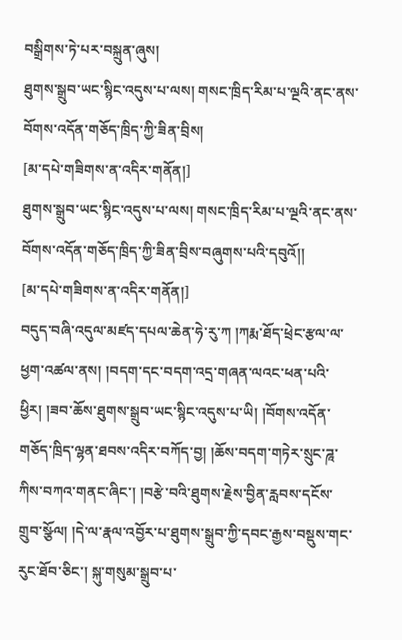བསྒྲིགས་ཏེ་པར་བསྐྲུན་ཞུས།
ཐུགས་སྒྲུབ་ཡང་སྙིང་འདུས་པ་ལས། གསང་ཁྲིད་རིམ་པ་ལྔའི་ནང་ནས་བོགས་འདོན་གཅོད་ཁྲིད་ཀྱི་ཟིན་བྲིས།
[མ་དཔེ་གཟིགས་ན་འདིར་གནོན།]
ཐུགས་སྒྲུབ་ཡང་སྙིང་འདུས་པ་ལས། གསང་ཁྲིད་རིམ་པ་ལྔའི་ནང་ནས་བོགས་འདོན་གཅོད་ཁྲིད་ཀྱི་ཟིན་བྲིས་བཞུགས་པའི་དབུའོ།།
[མ་དཔེ་གཟིགས་ན་འདིར་གནོན།]
བདུད་བཞི་འདུལ་མཛད་དཔལ་ཆེན་ཧེ་རུ་ཀ །ཀརྨ་ཐོད་ཕྲེང་རྩལ་ལ་ཕྱག་འཚལ་ནས། །བདག་དང་བདག་འདྲ་གཞན་ལའང་ཕན་པའི་ཕྱིར། །ཟབ་ཆོས་ཐུགས་སྒྲུབ་ཡང་སྙིང་འདུས་པ་ཡི། །བོགས་འདོན་གཅོད་ཁྲིད་ལྷན་ཐབས་འདིར་བཀོད་བྱ། །ཆོས་བདག་གཏེར་སྲུང་ཌཱ་ཀིས་བཀའ་གནང་ཞིང་། །བརྩེ་བའི་ཐུགས་རྗེས་བྱིན་རླབས་དངོས་གྲུབ་སྩོལ། །དེ་ལ་རྣལ་འབྱོར་པ་ཐུགས་སྒྲུབ་ཀྱི་དབང་རྒྱས་བསྡུས་གང་རུང་ཐོབ་ཅིང་། སྐུ་གསུམ་སྒྲུབ་པ་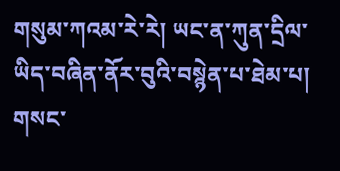གསུམ་ཀའམ་རེ་རེ། ཡང་ན་ཀུན་དྲིལ་ཡིད་བཞིན་ནོར་བུའི་བསྙེན་པ་ཐེམ་པ། གསང་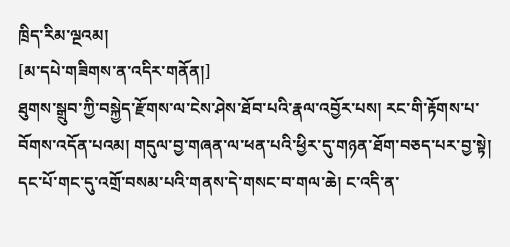ཁྲིད་རིམ་ལྔའམ།
[མ་དཔེ་གཟིགས་ན་འདིར་གནོན།]
ཐུགས་སྒྲུབ་ཀྱི་བསྐྱེད་རྫོགས་ལ་ངེས་ཤེས་ཐོབ་པའི་རྣལ་འབྱོར་པས། རང་གི་རྟོགས་པ་བོགས་འདོན་པའམ། གདུལ་བྱ་གཞན་ལ་ཕན་པའི་ཕྱིར་དུ་གཉན་ཐོག་བཅད་པར་བྱ་སྟེ། དང་པོ་གང་དུ་འགྲོ་བསམ་པའི་གནས་དེ་གསང་བ་གལ་ཆེ། ང་འདི་ན་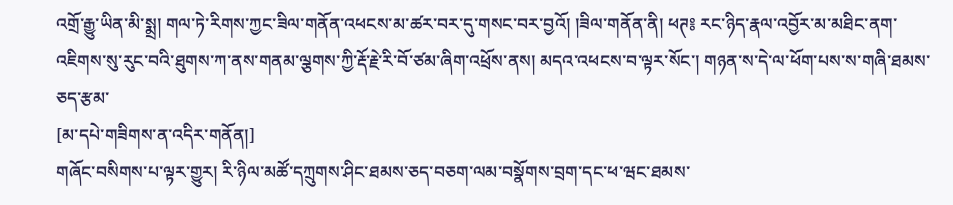འགྲོ་རྒྱུ་ཡིན་མི་སྨྲ། གལ་ཏེ་རིགས་ཀྱང་ཟིལ་གནོན་འཕངས་མ་ཚར་བར་དུ་གསང་བར་བྱའོ། །ཟིལ་གནོན་ནི། ཕཊ༔ རང་ཉིད་རྣལ་འབྱོར་མ་མཐིང་ནག་འཇིགས་སུ་རུང་བའི་ཐུགས་ཀ་ནས་གནམ་ལྕགས་ཀྱི་རྡོ་རྗེ་རི་བོ་ཙམ་ཞིག་འཕྲོས་ནས། མདའ་འཕངས་བ་ལྟར་སོང་། གཉན་ས་དེ་ལ་ཕོག་པས་ས་གཞི་ཐམས་ཅད་རྩམ་
[མ་དཔེ་གཟིགས་ན་འདིར་གནོན།]
གཞོང་བསིགས་པ་ལྟར་གྱུར། རི་ཉིལ་མཚོ་དཀྲུགས་ཤིང་ཐམས་ཅད་བཅག་ལམ་བསྣོགས་བྲག་དང་ཕ་ཝང་ཐམས་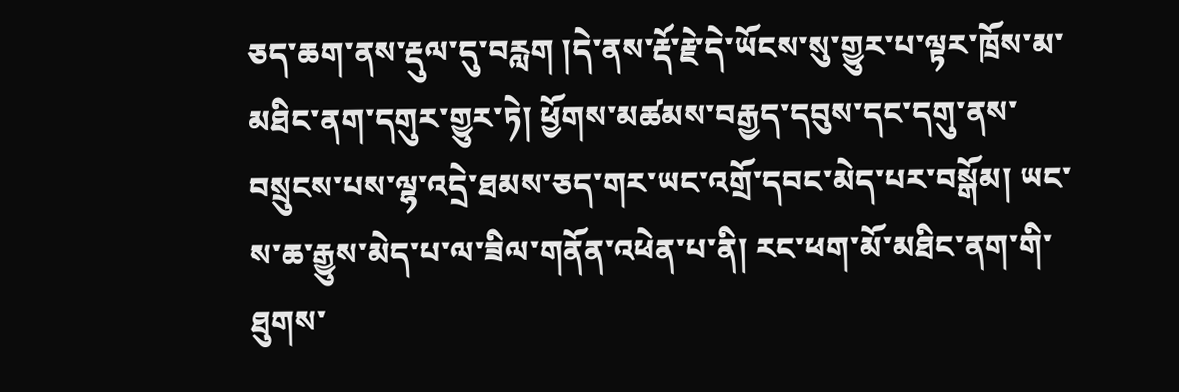ཅད་ཆག་ནས་རྡུལ་དུ་བརླག །དེ་ནས་རྡོ་རྗེ་དེ་ཡོངས་སུ་གྱུར་པ་ལྟར་ཁྲོས་མ་མཐིང་ནག་དགུར་གྱུར་ཏེ། ཕྱོགས་མཚམས་བརྒྱད་དབུས་དང་དགུ་ནས་བསྲུངས་པས་ལྷ་འདྲེ་ཐམས་ཅད་གར་ཡང་འགྲོ་དབང་མེད་པར་བསྒོམ། ཡང་ས་ཆ་རྒྱུས་མེད་པ་ལ་ཟིལ་གནོན་འཕེན་པ་ནི། རང་ཕག་མོ་མཐིང་ནག་གི་ཐུགས་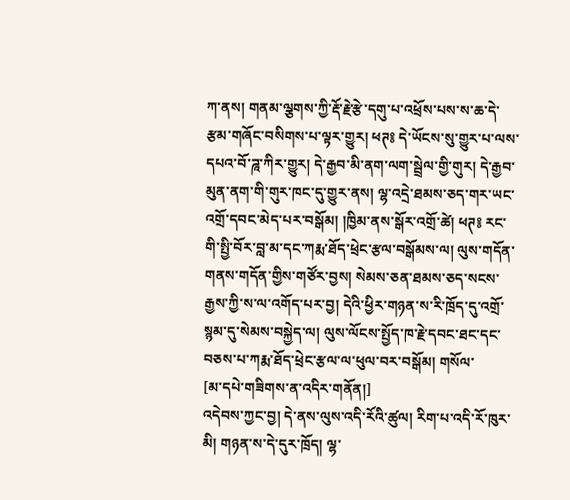ཀ་ནས། གནམ་ལྕགས་ཀྱི་རྡོ་རྗེ་རྩེ་དགུ་པ་འཕྲོས་པས་ས་ཆ་དེ་རྩམ་གཞོང་བསིགས་པ་ལྟར་གྱུར། ཕཊ༔ དེ་ཡོངས་སུ་གྱུར་པ་ལས་དཔའ་བོ་ཌཱ་ཀིར་གྱུར། དེ་རྒྱབ་མི་ནག་ལག་སྦྲེལ་གྱི་གུར། དེ་རྒྱབ་མུན་ནག་གི་གུར་ཁང་དུ་གྱུར་ནས། ལྷ་འདྲེ་ཐམས་ཅད་གར་ཡང་འགྲོ་དབང་མེད་པར་བསྒོམ། །ཁྱིམ་ནས་སྒོར་འགྲོ་ཚེ། ཕཊ༔ རང་གི་སྤྱི་བོར་བླ་མ་དང་ཀརྨ་ཐོད་ཕྲེང་རྩལ་བསྒོམས་ལ། ལུས་གདོན་གནས་གདོན་གྱིས་གཙོར་བྱས། སེམས་ཅན་ཐམས་ཅད་སངས་རྒྱས་ཀྱི་ས་ལ་འགོད་པར་བྱ། དེའི་ཕྱིར་གཉན་ས་རི་ཁྲོད་དུ་འགྲོ་སྙམ་དུ་སེམས་བསྐྱེད་ལ། ལུས་ལོངས་སྤྱོད་ཁ་རྗེ་དབང་ཐང་དང་བཅས་པ་ཀརྨ་ཐོད་ཕྲེང་རྩལ་ལ་ཕུལ་བར་བསྒོམ། གསོལ་
[མ་དཔེ་གཟིགས་ན་འདིར་གནོན།]
འདེབས་ཀྱང་བྱ། དེ་ནས་ལུས་འདི་རོའི་ཚུལ། རིག་པ་འདི་རོ་ཁུར་མི། གཉན་ས་དེ་དུར་ཁྲོད། ལྷ་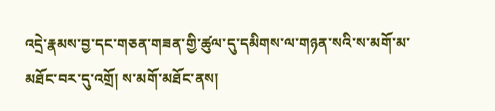འདྲེ་རྣམས་བྱ་དང་གཅན་གཟན་གྱི་ཚུལ་དུ་དམིགས་ལ་གཉན་སའི་ས་མགོ་མ་མཐོང་བར་དུ་འགྲོ། ས་མགོ་མཐོང་ནས།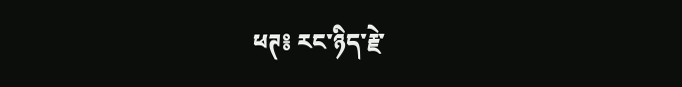ཕཊ༔ རང་ཉིད་རྗེ་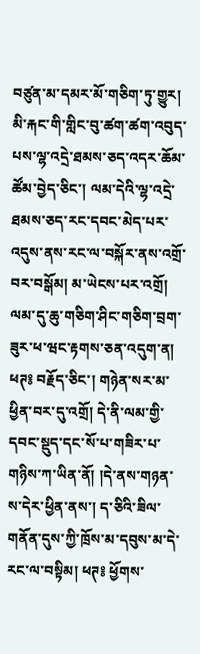བཙུན་མ་དམར་མོ་གཅིག་ཏུ་གྱུར། མི་རྐང་གི་གླིང་བུ་ཚག་ཚག་འབུད་པས་ལྷ་འདྲེ་ཐམས་ཅད་འདར་ཆོམ་ཚོམ་བྱེད་ཅིང་། ལམ་དེའི་ལྷ་འདྲེ་ཐམས་ཅད་རང་དབང་མེད་པར་འདུས་ནས་རང་ལ་བསྐོར་ནས་འགྲོ་བར་བསྒོམ། མ་ཡེངས་པར་འགྲོ། ལམ་དུ་ཆུ་གཅིག་ཤིང་གཅིག་བྲག་ཟུར་ཕ་ཝང་རྟགས་ཅན་འདུག་ན། ཕཊ༔ བརྗོད་ཅིང་། གཉེན་སར་མ་ཕྱིན་བར་དུ་འགྲོ། དེ་ནི་ལམ་གྱི་དབང་སྡུད་དང་སོ་པ་གཟིར་པ་གཉིས་ཀ་ཡིན་ནོ། །དེ་ནས་གཉན་ས་དེར་ཕྱིན་ནས་། ད་ཅིའི་ཟིལ་གནོན་དུས་ཀྱི་ཁྲོས་མ་དབུས་མ་དེ་རང་ལ་བསྟིམ། ཕཊ༔ ཕྱོགས་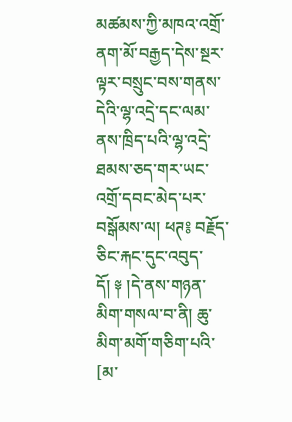མཚམས་ཀྱི་མཁའ་འགྲོ་ནག་མོ་བརྒྱད་དེས་སྔར་ལྟར་བསྲུང་བས་གནས་དེའི་ལྷ་འདྲེ་དང་ལམ་ནས་ཁྲིད་པའི་ལྷ་འདྲེ་ཐམས་ཅད་གར་ཡང་འགྲོ་དབང་མེད་པར་བསྒོམས་ལ། ཕཊ༔ བརྗོད་ཅིང་རྐང་དུང་འབུད་དོ། ༈ །དེ་ནས་གཉན་མིག་གསལ་བ་ནི། ཆུ་མིག་མགོ་གཅིག་པའི་
[མ་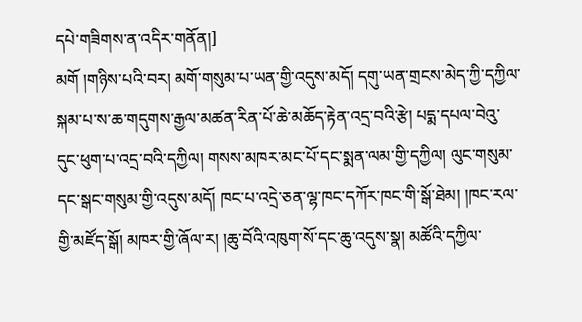དཔེ་གཟིགས་ན་འདིར་གནོན།]
མགོ །གཉིས་པའི་བར། མགོ་གསུམ་པ་ཡན་གྱི་འདུས་མདོ། དགུ་ཡན་གྲངས་མེད་ཀྱི་དཀྱིལ་སྐམ་པ་ས་ཆ་གདུགས་རྒྱལ་མཚན་རིན་པོ་ཆེ་མཆོད་རྟེན་འདྲ་བའི་རྩེ། པདྨ་དཔལ་བེའུ་དུང་ཕུག་པ་འདྲ་བའི་དཀྱིལ། གསས་མཁར་མང་པོ་དང་སྨན་ལམ་གྱི་དཀྱིལ། ལུང་གསུམ་དང་སྒང་གསུམ་གྱི་འདུས་མདོ། ཁང་པ་འདྲེ་ཅན་ལྷ་ཁང་དཀོར་ཁང་གི་སྒོ་ཐེམ། །ཁང་རལ་གྱི་མཛོད་སྒོ། མཁར་གྱི་ཞོལ་ར། །ཆུ་བོའི་འཁུག་སོ་དང་ཆུ་འདུས་སྣ། མཚོའི་དཀྱིལ་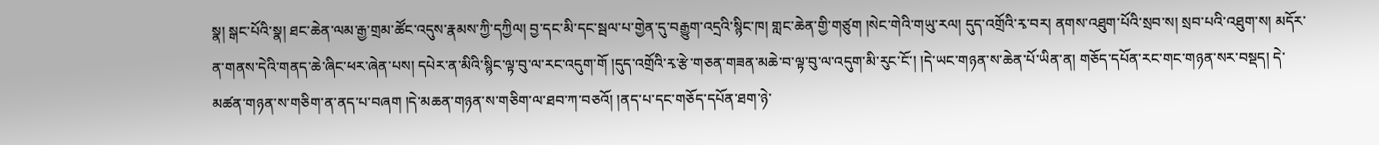སྣ། སྒང་པོའི་སྣ། ཐང་ཆེན་ལམ་རྒྱ་གྲམ་ཚོང་འདུས་རྣམས་ཀྱི་དཀྱིལ། བྱ་དང་མི་དང་སྦལ་པ་གྱེན་དུ་བརྒྱུག་འདྲའི་སྙིང་ཁ། གླང་ཆེན་གྱི་གཙུག །སེང་གེའི་གཡུ་རལ། དུད་འགྲོའི་རྭ་བར། ནགས་འཐུག་པོའི་སྲབ་ས། སྲབ་པའི་འཐུག་ས། མདོར་ན་གནས་དེའི་གནད་ཆེ་ཞིང་ཕར་ཞེན་པས། དཔེར་ན་མིའི་སྙིང་ལྟ་བུ་ལ་རང་འདུག་གོ །དུད་འགྲོའི་རྭ་རྩེ་གཅན་གཟན་མཆེ་བ་ལྟ་བུ་ལ་འདུག་མི་རུང་ངོ་། །དེ་ཡང་གཉན་ས་ཆེན་པོ་ཡིན་ན། གཅོད་དཔོན་རང་གང་གཉན་སར་བསྡད། དེ་མཚན་གཉན་ས་གཅིག་ན་ནད་པ་བཞག །དེ་མཆན་གཉན་ས་གཅིག་ལ་ཐབ་ཀ་བཅའོ། །ནད་པ་དང་གཅོད་དཔོན་ཐག་ཉེ་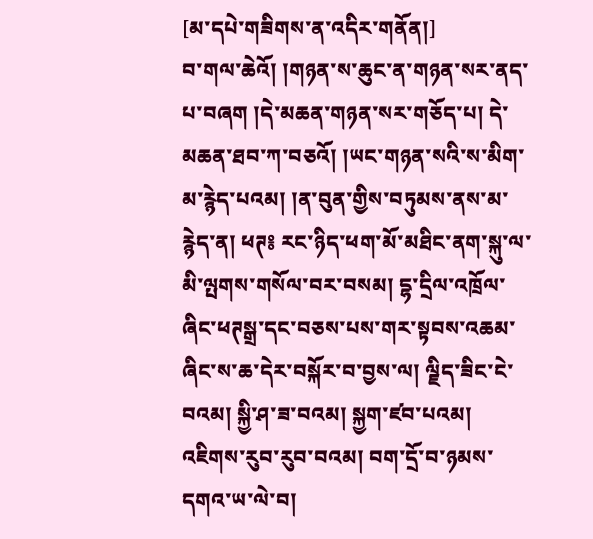[མ་དཔེ་གཟིགས་ན་འདིར་གནོན།]
བ་གལ་ཆེའོ། །གཉན་ས་ཆུང་ན་གཉན་སར་ནད་པ་བཞག །དེ་མཆན་གཉན་སར་གཅོད་པ། དེ་མཆན་ཐབ་ཀ་བཅའོ། །ཡང་གཉན་སའི་ས་མིག་མ་རྙེད་པའམ། །ན་བུན་གྱིས་བཏུམས་ནས་མ་རྙེད་ན། ཕཊ༔ རང་ཉིད་ཕག་མོ་མཐིང་ནག་སྐུ་ལ་མི་ལྤགས་གསོལ་བར་བསམ། དྷ་དྲིལ་འཁྲོལ་ཞིང་ཕཊསྒྲ་དང་བཅས་པས་གར་སྟབས་འཆམ་ཞིང་ས་ཆ་དེར་བསྐོར་བ་བྱས་ལ། ལྗིད་ཟིང་ངེ་བའམ། སྐྱི་ཤ་ཟ་བའམ། སྐྱག་ཛབ་པའམ། འཇིགས་རུབ་རུབ་བའམ། བག་དྲོ་བ་ཉམས་དགའ་ཡ་ལེ་བ།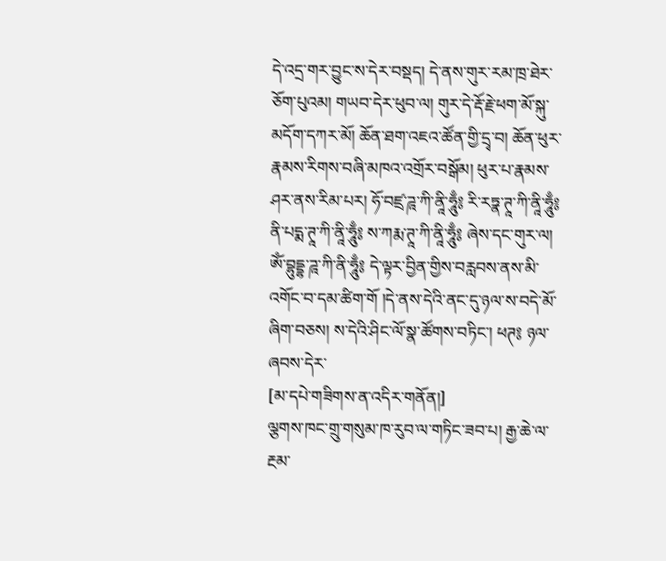དེ་འདྲ་གར་བྱུང་ས་དེར་བསྡད། དེ་ནས་གུར་རམ་ཁྲ་ཐེར་ཅོག་པུའམ། གཡབ་དེར་ཕུབ་ལ། གུར་དེ་རྡོ་རྗེ་ཕག་མོ་སྐུ་མདོག་དཀར་མོ། ཆོན་ཐག་འཇའ་ཚོན་གྱི་དྲྭ་བ། ཆོན་ཕུར་རྣམས་རིགས་བཞི་མཁའ་འགྲོར་བསྒོམ། ཕུར་པ་རྣམས་ཤར་ནས་རིམ་པར། ཧོ་བཛྲ་ཌཱ་ཀི་ནཱི་ཧཱུྃ༔ རི་རཏྣ་ཊཱ་ཀི་ནཱི་ཧཱུྃ༔ ནི་པདྨ་ཊཱ་ཀི་ནཱི་ཧཱུྃ༔ ས་ཀརྨ་ཊཱ་ཀི་ནཱི་ཧཱུྃ༔ ཞེས་དང་གུར་ལ། ཨོཾ་བྷུདྡྷ་ཌཱ་ཀི་ནི་ཧཱུྃ༔ དེ་ལྟར་བྱིན་གྱིས་བརླབས་ནས་མི་འགོང་བ་དམ་ཚིག་གོ །དེ་ནས་དེའི་ནང་དུ་ཉལ་ས་བདེ་མོ་ཞིག་བཅས། ས་དེའི་ཤིང་ལོ་སྣ་ཚོགས་བཏིང་། ཕཊ༔ ཉལ་ཞབས་དེར་
[མ་དཔེ་གཟིགས་ན་འདིར་གནོན།]
ལྕགས་ཁང་གྲུ་གསུམ་ཁ་རུབ་ལ་གཏིང་ཟབ་པ། རྒྱ་ཆེ་ལ་རྔམ་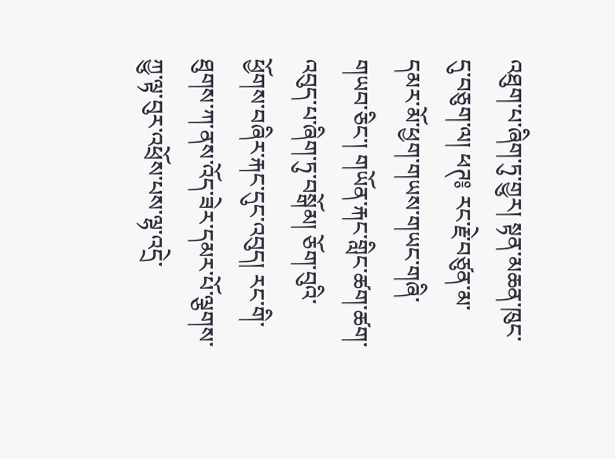འཐུག་པ་ཞིག་ཏུ་གྱུར། སྟན་མཆན་ཁུང་དུ་བཅུག་ལ། ཕཊ༔ རང་རྗེ་བཙུན་མ་དམར་མོ་ཕྱག་གཡས་གཡང་གཞི་གཡབ་ཅིང་། གཡོན་རྐང་གླིང་ཚག་ཚག་འབུད་པ་ཞིག་ཏུ་བསྒོམ། ཅོག་བུའི་ཕྱོགས་བཞིར་རྐང་དུང་འབུད། རང་གི་ཐུགས་ཀ་ནས་འོད་ཟེར་དམར་པོ་ལྕགས་ཀྱུ་ལྟ་བུར་འཕྲོས་པས་ལྷ་འདྲེ་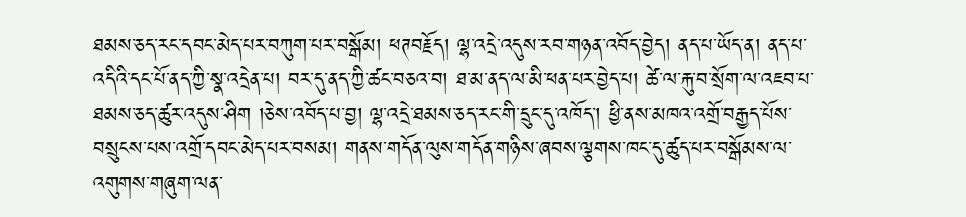ཐམས་ཅད་རང་དབང་མེད་པར་བཀུག་པར་བསྒོམ། ཕཊབརྗོད། ལྷ་འདྲེ་འདུས་རབ་གཉན་འབོད་བྱེད། ནད་པ་ཡོད་ན། ནད་པ་འདིའི་དང་པོ་ནད་ཀྱི་སྣ་འདྲེན་པ། བར་དུ་ནད་ཀྱི་ཚང་བཅའ་བ། ཐ་མ་ནད་ལ་མི་ཕན་པར་བྱེད་པ། ཚེ་ལ་རྐུ་བ་སྲོག་ལ་འཇབ་པ་ཐམས་ཅད་ཚུར་འདུས་ཤིག །ཅེས་འབོད་པ་བྱ། ལྷ་འདྲེ་ཐམས་ཅད་རང་གི་དྲུང་དུ་འཁོད་། ཕྱི་ནས་མཁའ་འགྲོ་བརྒྱད་པོས་བསྲུངས་པས་འགྲོ་དབང་མེད་པར་བསམ། གནས་གདོན་ལུས་གདོན་གཉིས་ཞབས་ལྕགས་ཁང་དུ་ཚུད་པར་བསྒོམས་ལ་འགུགས་གཞུག་ལན་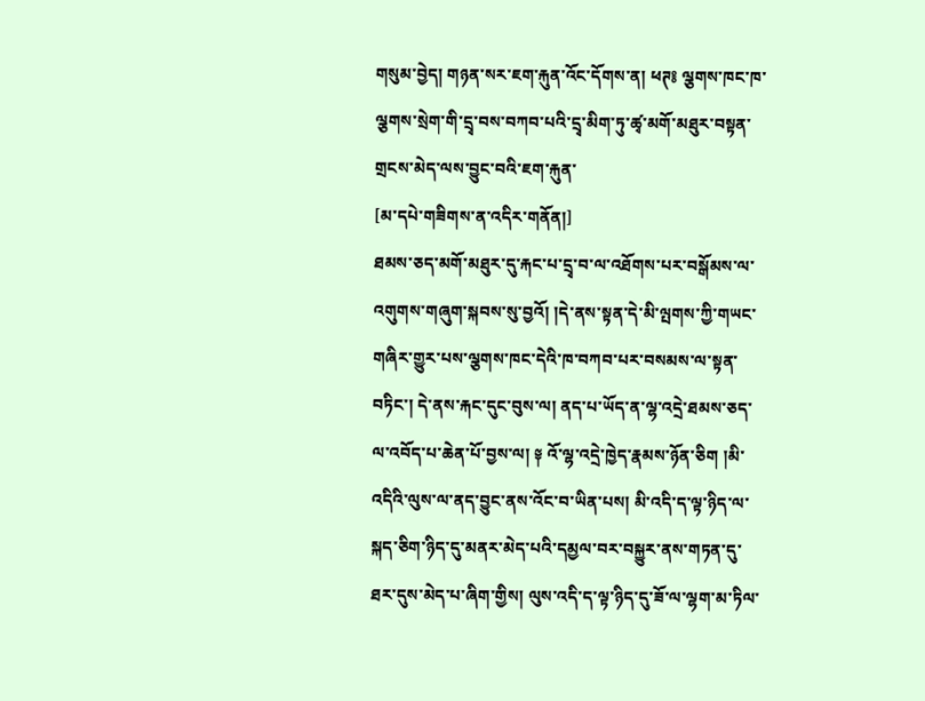གསུམ་བྱེད། གཉན་སར་ཇག་རྐུན་འོང་དོགས་ན། ཕཊ༔ ལྕགས་ཁང་ཁ་ལྕགས་སྲེག་གི་དྲྭ་བས་བཀབ་པའི་དྲྭ་མིག་ཏུ་ཚྭ་མགོ་མཐུར་བསྟན་གྲངས་མེད་ལས་བྱུང་བའི་ཇག་རྐུན་
[མ་དཔེ་གཟིགས་ན་འདིར་གནོན།]
ཐམས་ཅད་མགོ་མཐུར་དུ་རྐང་པ་དྲྭ་བ་ལ་འཐོགས་པར་བསྒོམས་ལ་འགུགས་གཞུག་སྐབས་སུ་བྱའོ། །དེ་ནས་སྟན་དེ་མི་ལྤགས་ཀྱི་གཡང་གཞིར་གྱུར་པས་ལྕགས་ཁང་དེའི་ཁ་བཀབ་པར་བསམས་ལ་སྟན་བཏིང་། དེ་ནས་རྐང་དུང་བུས་ལ། ནད་པ་ཡོད་ན་ལྷ་འདྲེ་ཐམས་ཅད་ལ་འབོད་པ་ཆེན་པོ་བྱས་ལ། ༈ འོ་ལྷ་འདྲེ་ཁྱེད་རྣམས་ཉོན་ཅིག །མི་འདིའི་ལུས་ལ་ནད་བྱུང་ནས་འོང་བ་ཡིན་པས། མི་འདི་ད་ལྟ་ཉིད་ལ་སྐད་ཅིག་ཉིད་དུ་མནར་མེད་པའི་དམྱལ་བར་བསྐྱུར་ནས་གཏན་དུ་ཐར་དུས་མེད་པ་ཞིག་གྱིས། ལུས་འདི་ད་ལྟ་ཉིད་དུ་ཟོ་ལ་ལྷག་མ་ཏིལ་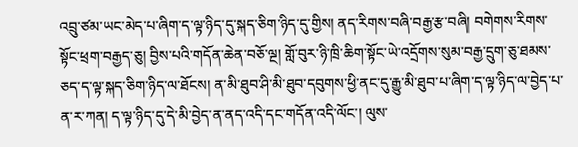འབྲུ་ཙམ་ཡང་མེད་པ་ཞིག་ད་ལྟ་ཉིད་དུ་སྐད་ཅིག་ཉིད་དུ་གྱིས། ནད་རིགས་བཞི་བརྒྱ་རྩ་བཞི། བགེགས་རིགས་སྟོང་ཕྲག་བརྒྱད་ཅུ། བྱིས་པའི་གདོན་ཆེན་བཅོ་ལྔ། གློ་བུར་ཉི་ཁྲི་ཆིག་སྟོང་ཡེ་འདྲོགས་སུམ་བརྒྱ་དྲུག་ཅུ་ཐམས་ཅད་ད་ལྟ་སྐད་ཅིག་ཉིད་ལ་ཐོངས། ན་མི་ཐུབ་ཤི་མི་ཐུབ་དབུགས་ཕྱི་ནང་དུ་རྒྱུ་མི་ཐུབ་པ་ཞིག་ད་ལྟ་ཉིད་ལ་བྱེད་པ་ན་ར་ཀན། ད་ལྟ་ཉིད་དུ་དེ་མི་བྱེད་ན་ནད་འདི་དང་གདོན་འདི་ལོང་། ལུས་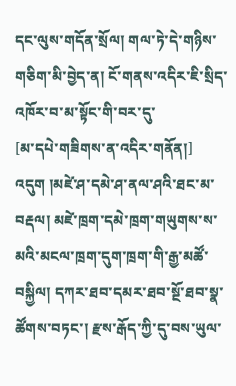དང་ལུས་གདོན་སྲོལ། གལ་ཏེ་དེ་གཉིས་གཅིག་མི་བྱེད་ན། ངོ་གནས་འདིར་ཇི་སྲིད་འཁོར་བ་མ་སྟོང་གི་བར་དུ་
[མ་དཔེ་གཟིགས་ན་འདིར་གནོན།]
འདུག །མཛེ་ཤ་དམེ་ཤ་ནལ་ཤའི་ཐང་མ་བརྡལ། མཛེ་ཁྲག་དམེ་ཁྲག་གཡུགས་ས་མའི་མངལ་ཁྲག་དུག་ཁྲག་གི་རྒྱ་མཚོ་བསྐྱིལ། དཀར་ཐབ་དམར་ཐབ་སྔོ་ཐབ་སྣ་ཚོགས་བཏང་། རྫས་རྒོད་ཀྱི་དུ་བས་ཡུལ་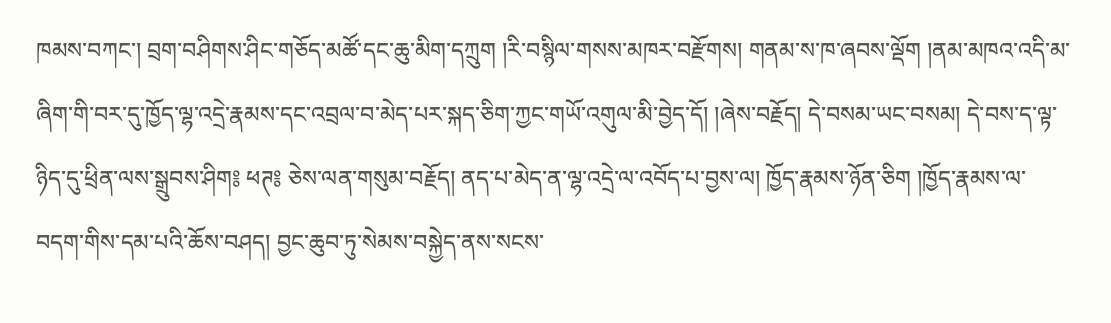ཁམས་བཀང་། བྲག་བཤིགས་ཤིང་གཅོད་མཚོ་དང་ཆུ་མིག་དཀྲུག །རི་བསྙིལ་གསས་མཁར་བརྫོགས། གནམ་ས་ཁ་ཞབས་ལྡོག །ནམ་མཁའ་འདི་མ་ཞིག་གི་བར་དུ་ཁྱོད་ལྷ་འདྲེ་རྣམས་དང་འབྲལ་བ་མེད་པར་སྐད་ཅིག་ཀྱང་གཡོ་འགུལ་མི་བྱེད་དོ། །ཞེས་བརྗོད། དེ་བསམ་ཡང་བསམ། དེ་བས་ད་ལྟ་ཉིད་དུ་ཕྲིན་ལས་སྒྲུབས་ཤིག༔ ཕཊ༔ ཅེས་ལན་གསུམ་བརྗོད། ནད་པ་མེད་ན་ལྷ་འདྲེ་ལ་འབོད་པ་བྱས་ལ། ཁྱོད་རྣམས་ཉོན་ཅིག །ཁྱོད་རྣམས་ལ་བདག་གིས་དམ་པའི་ཆོས་བཤད། བྱང་ཆུབ་ཏུ་སེམས་བསྐྱེད་ནས་སངས་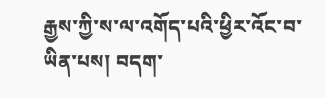རྒྱས་ཀྱི་ས་ལ་འགོད་པའི་ཕྱིར་འོང་བ་ཡིན་པས། བདག་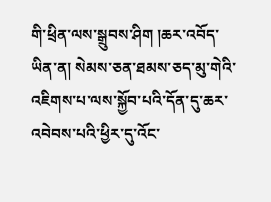གི་ཕྲིན་ལས་སྒྲུབས་ཤིག །ཆར་འབོད་ཡིན་ན། སེམས་ཅན་ཐམས་ཅད་མུ་གེའི་འཇིགས་པ་ལས་སྐྱོབ་པའི་དོན་དུ་ཆར་འབེབས་པའི་ཕྱིར་དུ་འོང་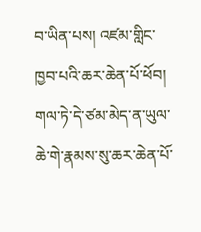བ་ཡིན་པས། འཛམ་གླིང་ཁྱབ་པའི་ཆར་ཆེན་པོ་ཕོབ། གལ་ཏེ་དེ་ཙམ་མེད་ན་ཡུལ་ཆེ་གེ་རྣམས་སུ་ཆར་ཆེན་པོ་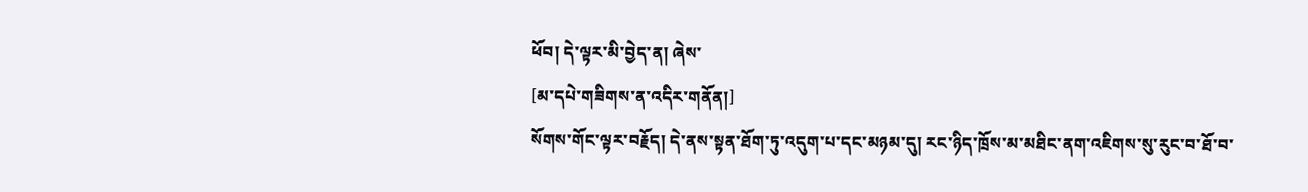ཕོབ། དེ་ལྟར་མི་བྱེད་ན། ཞེས་
[མ་དཔེ་གཟིགས་ན་འདིར་གནོན།]
སོགས་གོང་ལྟར་བརྗོད། དེ་ནས་སྟན་ཐོག་ཏུ་འདུག་པ་དང་མཉམ་དུ། རང་ཉིད་ཁྲོས་མ་མཐིང་ནག་འཇིགས་སུ་རུང་བ་ཐོ་བ་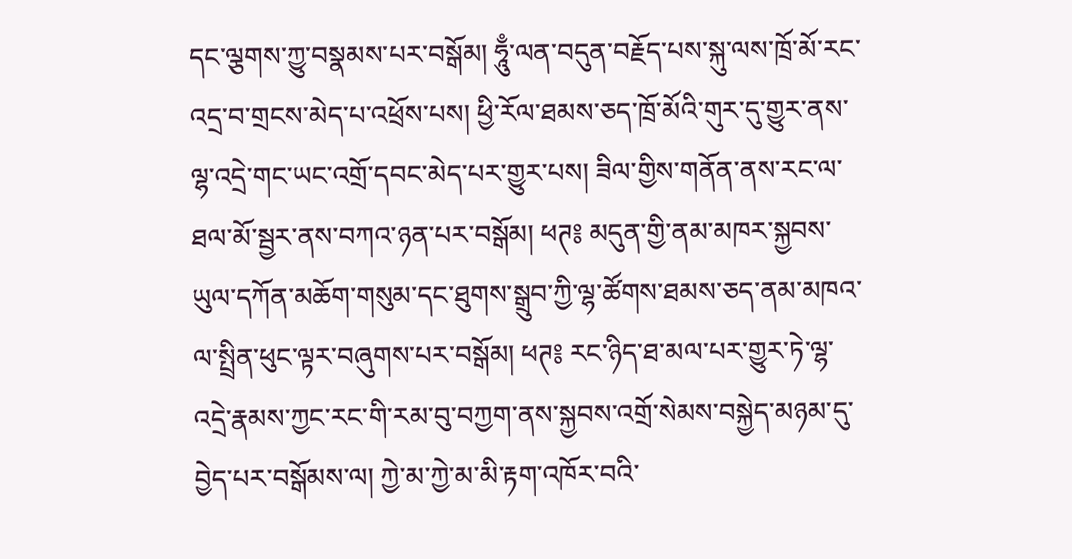དང་ལྕགས་ཀྱུ་བསྣམས་པར་བསྒོམ། ཧཱུྃ་ལན་བདུན་བརྗོད་པས་སྐུ་ལས་ཁྲོ་མོ་རང་འདྲ་བ་གྲངས་མེད་པ་འཕྲོས་པས། ཕྱི་རོལ་ཐམས་ཅད་ཁྲོ་མོའི་གུར་དུ་གྱུར་ནས་ལྷ་འདྲེ་གང་ཡང་འགྲོ་དབང་མེད་པར་གྱུར་པས། ཟིལ་གྱིས་གནོན་ནས་རང་ལ་ཐལ་མོ་སྦྱར་ནས་བཀའ་ཉན་པར་བསྒོམ། ཕཊ༔ མདུན་གྱི་ནམ་མཁར་སྐྱབས་ཡུལ་དཀོན་མཆོག་གསུམ་དང་ཐུགས་སྒྲུབ་ཀྱི་ལྷ་ཚོགས་ཐམས་ཅད་ནམ་མཁའ་ལ་སྤྲིན་ཕུང་ལྟར་བཞུགས་པར་བསྒོམ། ཕཊ༔ རང་ཉིད་ཐ་མལ་པར་གྱུར་ཏེ་ལྷ་འདྲེ་རྣམས་ཀྱང་རང་གི་རམ་བུ་བཀྱག་ནས་སྐྱབས་འགྲོ་སེམས་བསྐྱེད་མཉམ་དུ་བྱེད་པར་བསྒོམས་ལ། ཀྱེ་མ་ཀྱེ་མ་མི་རྟག་འཁོར་བའི་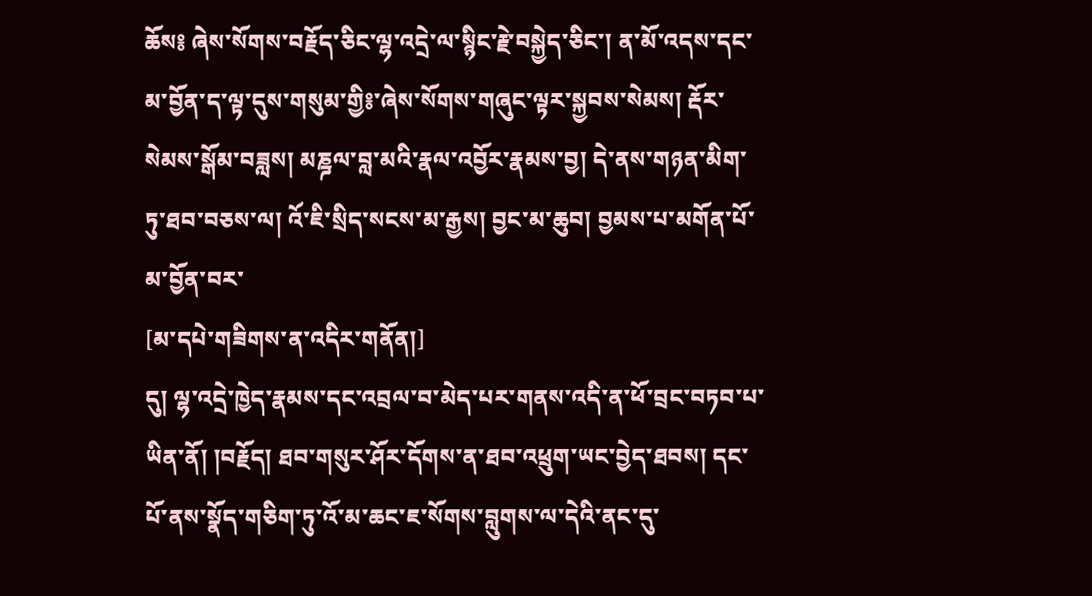ཆོས༔ ཞེས་སོགས་བརྗོད་ཅིང་ལྷ་འདྲེ་ལ་སྙིང་རྗེ་བསྐྱེད་ཅིང་། ན་མོ་འདས་དང་མ་བྱོན་ད་ལྟ་དུས་གསུམ་གྱི༔་ཞེས་སོགས་གཞུང་ལྟར་སྐྱབས་སེམས། རྡོར་སེམས་སྒོམ་བཟླས། མཎྜལ་བླ་མའི་རྣལ་འབྱོར་རྣམས་བྱ། དེ་ནས་གཉན་མིག་ཏུ་ཐབ་བཅས་ལ། འོ་ཇི་སྲིད་སངས་མ་རྒྱས། བྱང་མ་ཆུབ། བྱམས་པ་མགོན་པོ་མ་བྱོན་བར་
[མ་དཔེ་གཟིགས་ན་འདིར་གནོན།]
དུ། ལྷ་འདྲེ་ཁྱེད་རྣམས་དང་འབྲལ་བ་མེད་པར་གནས་འདི་ན་ཕོ་བྲང་བཏབ་པ་ཡིན་ནོ། །བརྗོད། ཐབ་གསུར་ཤོར་དོགས་ན་ཐབ་འཕྲུག་ཡང་བྱེད་ཐབས། དང་པོ་ནས་སྣོད་གཅིག་ཏུ་འོ་མ་ཆང་ཇ་སོགས་བླུགས་ལ་དེའི་ནང་དུ་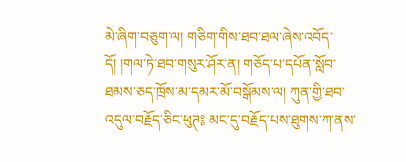མེ་ཞིག་བཅུག་ལ། གཅིག་གིས་ཐབ་ཐལ་ཞེས་འབོད་དོ། །གལ་ཏེ་ཐབ་གསུར་ཤོར་ན། གཅོད་པ་དཔོན་སློབ་ཐམས་ཅད་ཁྲོས་མ་དམར་མོ་བསྒོམས་ལ། ཀུན་གྱི་ཐབ་འདུལ་བརྗོད་ཅིང་ཕུཊ༔ མང་དུ་བརྗོད་པས་ཐུགས་ཀ་ནས་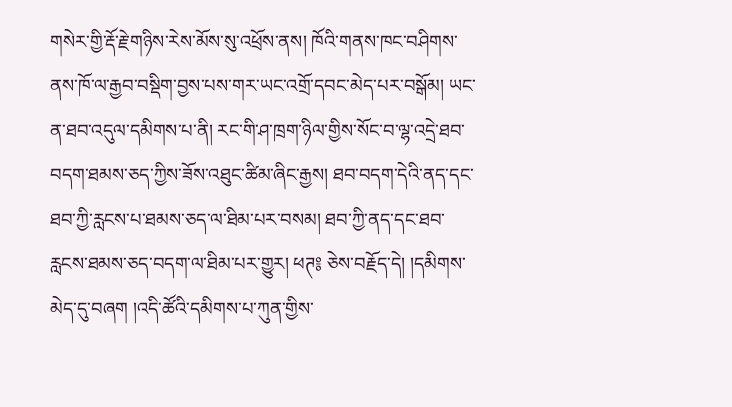གསེར་གྱི་རྡོ་རྗེ་གཉིས་རེས་མོས་སུ་འཕྲོས་ནས། ཁོའི་གནས་ཁང་བཤིགས་ནས་ཁོ་ལ་རྒྱབ་བསྡིག་བྱས་པས་གར་ཡང་འགྲོ་དབང་མེད་པར་བསྒོམ། ཡང་ན་ཐབ་འདུལ་དམིགས་པ་ནི། རང་གི་ཤ་ཁྲག་ཉིལ་གྱིས་སོང་བ་ལྷ་འདྲེ་ཐབ་བདག་ཐམས་ཅད་ཀྱིས་ཟོས་འཐུང་ཚིམ་ཞིང་རྒྱས། ཐབ་བདག་དེའི་ནད་དང་ཐབ་ཀྱི་རླངས་པ་ཐམས་ཅད་ལ་ཐིམ་པར་བསམ། ཐབ་ཀྱི་ནད་དང་ཐབ་རླངས་ཐམས་ཅད་བདག་ལ་ཐིམ་པར་གྱུར། ཕཊ༔ ཅེས་བརྗོད་དེ། །དམིགས་མེད་དུ་བཞག །འདི་ཚོའི་དམིགས་པ་ཀུན་གྱིས་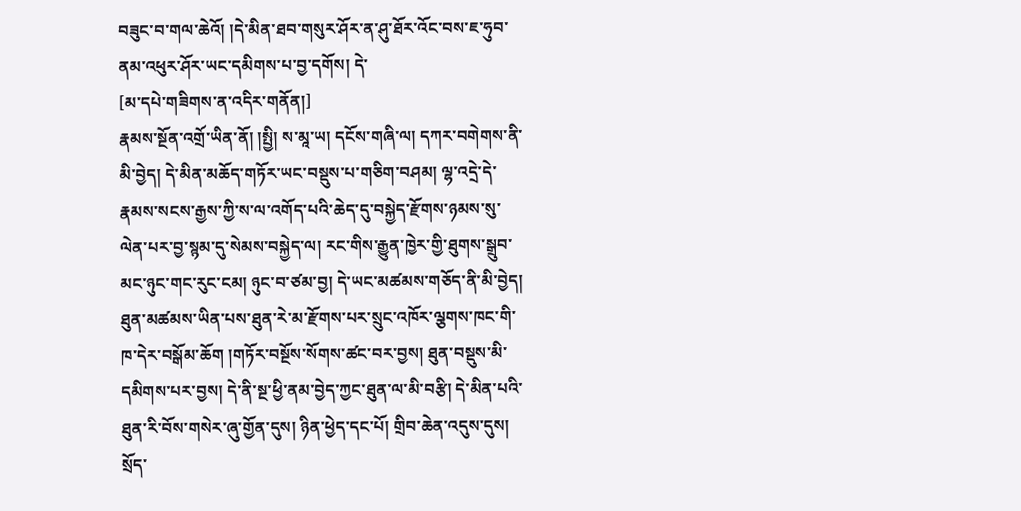བཟུང་བ་གལ་ཆེའོ། །དེ་མིན་ཐབ་གསུར་ཤོར་ན་ཤུ་ཐོར་འོང་བས་ཇ་ཧུབ་ནམ་འཕུར་ཤོར་ཡང་དམིགས་པ་བྱ་དགོས། དེ་
[མ་དཔེ་གཟིགས་ན་འདིར་གནོན།]
རྣམས་སྔོན་འགྲོ་ཡིན་ནོ། །སྤྱི། ས་མཱ་ཡ། དངོས་གཞི་ལ། དཀར་བགེགས་ནི་མི་བྱེད། དེ་མིན་མཆོད་གཏོར་ཡང་བསྡུས་པ་གཅིག་བཤམ། ལྷ་འདྲེ་དེ་རྣམས་སངས་རྒྱས་ཀྱི་ས་ལ་འགོད་པའི་ཆེད་དུ་བསྐྱེད་རྫོགས་ཉམས་སུ་ལེན་པར་བྱ་སྙམ་དུ་སེམས་བསྐྱེད་ལ། རང་གིས་རྒྱུན་ཁྱེར་གྱི་ཐུགས་སྒྲུབ་མང་ཉུང་གང་རུང་ངམ། ཉུང་བ་ཙམ་བྱ། དེ་ཡང་མཚམས་གཅོད་ནི་མི་བྱེད། ཐུན་མཚམས་ཡིན་པས་ཐུན་རེ་མ་རྫོགས་པར་སྲུང་འཁོར་ལྕགས་ཁང་གི་ཁ་དེར་བསྒོམ་ཆོག །གཏོར་བསྔོས་སོགས་ཚང་བར་བྱས། ཐུན་བསྡུས་མི་དམིགས་པར་བྱས། དེ་ནི་སྔ་ཕྱི་ནམ་བྱེད་ཀྱང་ཐུན་ལ་མི་བརྩི། དེ་མིན་པའི་ཐུན་རི་བོས་གསེར་ཞུ་གྱོན་དུས། ཉིན་ཕྱེད་དང་པོ། གྲིབ་ཆེན་འདུས་དུས། སྲོད་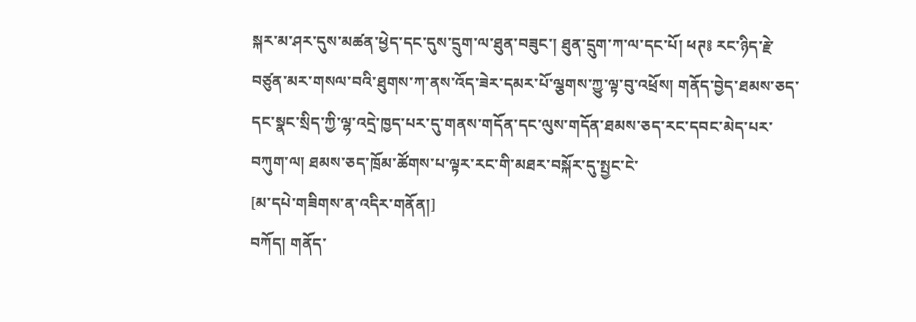སྐར་མ་ཤར་དུས་མཚན་ཕྱེད་དང་དུས་དྲུག་ལ་ཐུན་བཟུང་། ཐུན་དྲུག་ཀ་ལ་དང་པོ། ཕཊ༔ རང་ཉིད་རྗེ་བཙུན་མར་གསལ་བའི་ཐུགས་ཀ་ནས་འོད་ཟེར་དམར་པོ་ལྕགས་ཀྱུ་ལྟ་བུ་འཕྲོས། གནོད་བྱེད་ཐམས་ཅད་དང་སྣང་སྲིད་ཀྱི་ལྷ་འདྲེ་ཁྱད་པར་དུ་གནས་གདོན་དང་ལུས་གདོན་ཐམས་ཅད་རང་དབང་མེད་པར་བཀུག་ལ། ཐམས་ཅད་ཁྲོམ་ཚོགས་པ་ལྟར་རང་གི་མཐར་བསྐོར་དུ་སྤྱང་ངེ་
[མ་དཔེ་གཟིགས་ན་འདིར་གནོན།]
བཀོད། གནོད་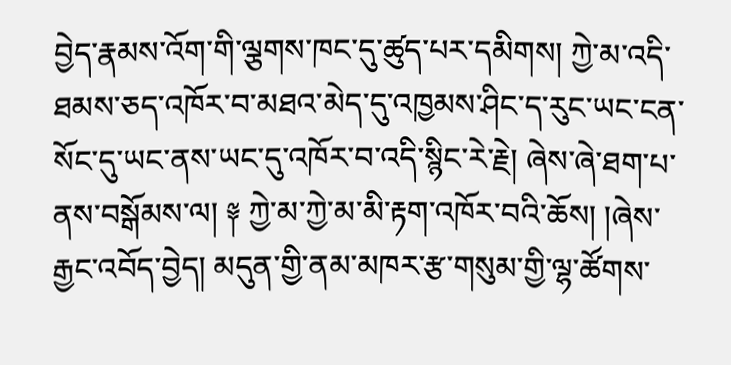བྱེད་རྣམས་འོག་གི་ལྕགས་ཁང་དུ་ཚུད་པར་དམིགས། ཀྱེ་མ་འདི་ཐམས་ཅད་འཁོར་བ་མཐའ་མེད་དུ་འཁྱམས་ཤིང་ད་རུང་ཡང་ངན་སོང་དུ་ཡང་ནས་ཡང་དུ་འཁོར་བ་འདི་སྙིང་རེ་རྗེ། ཞེས་ཞེ་ཐག་པ་ནས་བསྒོམས་ལ། ༈ ཀྱེ་མ་ཀྱེ་མ་མི་རྟག་འཁོར་བའི་ཆོས། །ཞེས་རྒྱང་འབོད་བྱེད། མདུན་གྱི་ནམ་མཁར་རྩ་གསུམ་གྱི་ལྷ་ཚོགས་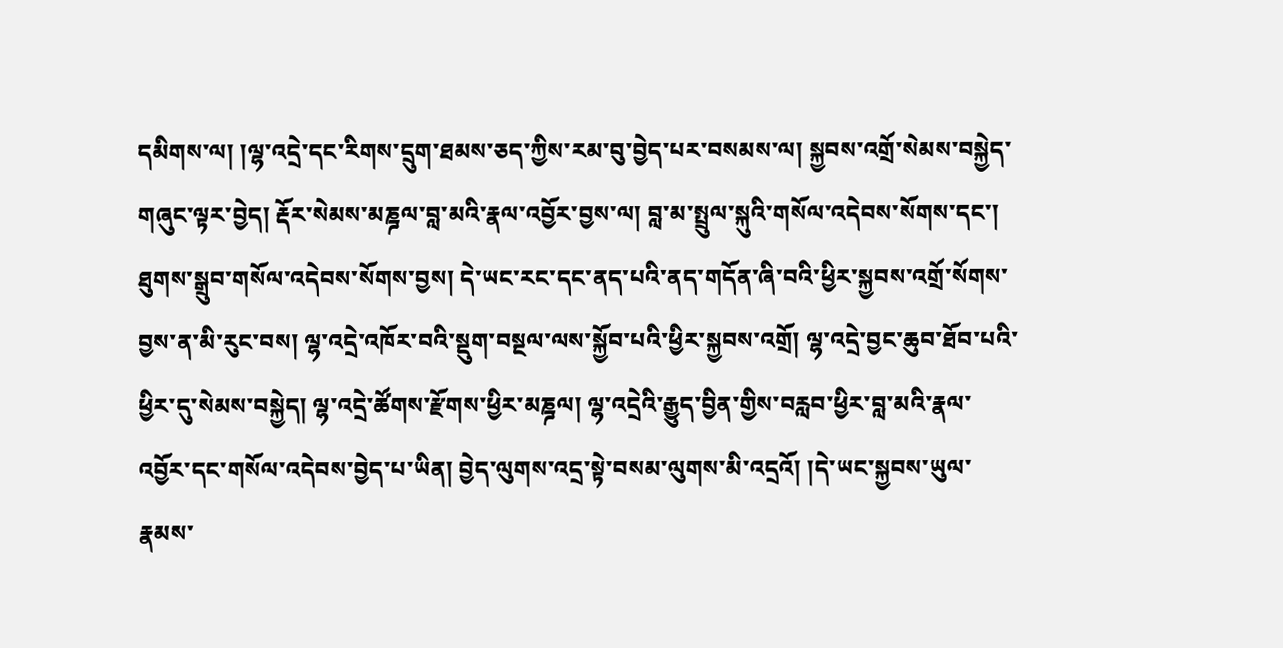དམིགས་ལ། །ལྷ་འདྲེ་དང་རིགས་དྲུག་ཐམས་ཅད་ཀྱིས་རམ་བུ་བྱེད་པར་བསམས་ལ། སྐྱབས་འགྲོ་སེམས་བསྐྱེད་གཞུང་ལྟར་བྱེད། རྡོར་སེམས་མཎྜལ་བླ་མའི་རྣལ་འབྱོར་བྱས་ལ། བླ་མ་སྤྲུལ་སྐུའི་གསོལ་འདེབས་སོགས་དང་། ཐུགས་སྒྲུབ་གསོལ་འདེབས་སོགས་བྱས། དེ་ཡང་རང་དང་ནད་པའི་ནད་གདོན་ཞི་བའི་ཕྱིར་སྐྱབས་འགྲོ་སོགས་བྱས་ན་མི་རུང་བས། ལྷ་འདྲེ་འཁོར་བའི་སྡུག་བསྔལ་ལས་སྐྱོབ་པའི་ཕྱིར་སྐྱབས་འགྲོ། ལྷ་འདྲེ་བྱང་ཆུབ་ཐོབ་པའི་ཕྱིར་དུ་སེམས་བསྐྱེད། ལྷ་འདྲེ་ཚོགས་རྫོགས་ཕྱིར་མཎྜལ། ལྷ་འདྲེའི་རྒྱུད་བྱིན་གྱིས་བརླབ་ཕྱིར་བླ་མའི་རྣལ་འབྱོར་དང་གསོལ་འདེབས་བྱེད་པ་ཡིན། བྱེད་ལུགས་འདྲ་སྟེ་བསམ་ལུགས་མི་འདྲའོ། །དེ་ཡང་སྐྱབས་ཡུལ་རྣམས་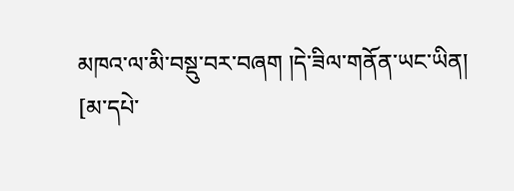མཁའ་ལ་མི་བསྡུ་བར་བཞག །དེ་ཟིལ་གནོན་ཡང་ཡིན།
[མ་དཔེ་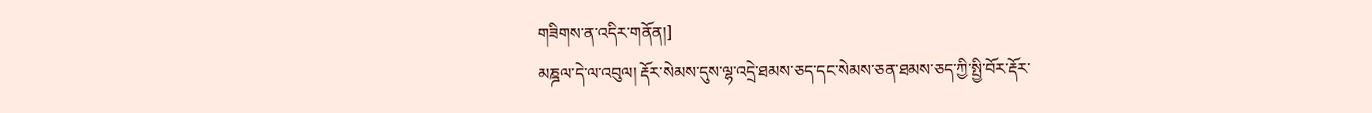གཟིགས་ན་འདིར་གནོན།]
མཎྜལ་དེ་ལ་འབུལ། རྡོར་སེམས་དུས་ལྷ་འདྲེ་ཐམས་ཅད་དང་སེམས་ཅན་ཐམས་ཅད་ཀྱི་སྤྱི་བོར་རྡོར་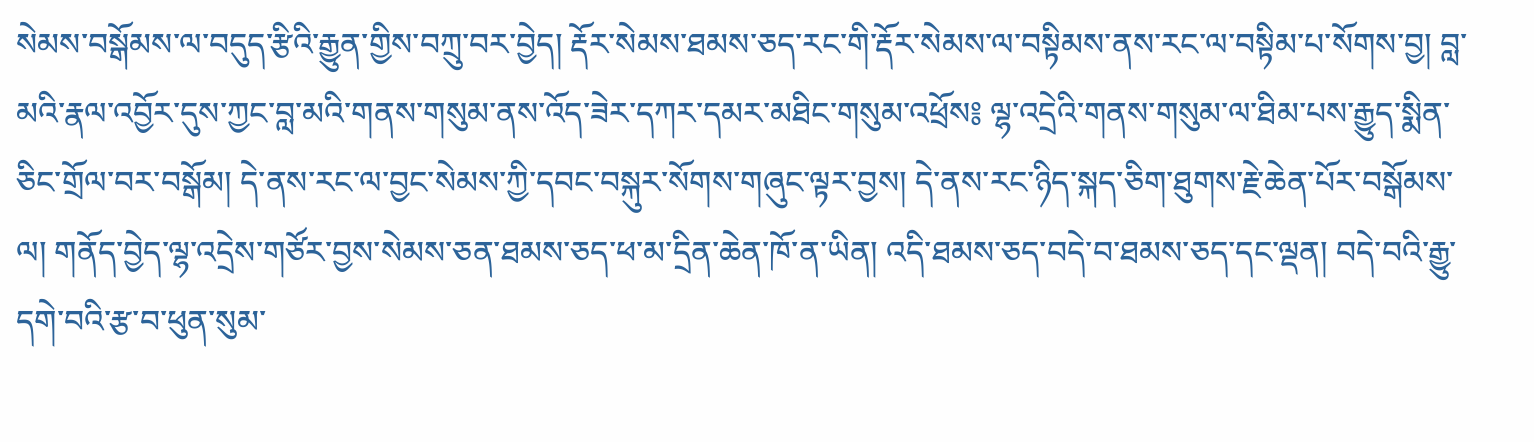སེམས་བསྒོམས་ལ་བདུད་རྩིའི་རྒྱུན་གྱིས་བཀྲུ་བར་བྱེད། རྡོར་སེམས་ཐམས་ཅད་རང་གི་རྡོར་སེམས་ལ་བསྟིམས་ནས་རང་ལ་བསྟིམ་པ་སོགས་བྱ། བླ་མའི་རྣལ་འབྱོར་དུས་ཀྱང་བླ་མའི་གནས་གསུམ་ནས་འོད་ཟེར་དཀར་དམར་མཐིང་གསུམ་འཕྲོས༔ ལྷ་འདྲེའི་གནས་གསུམ་ལ་ཐིམ་པས་རྒྱུད་སྨིན་ཅིང་གྲོལ་བར་བསྒོམ། དེ་ནས་རང་ལ་བྱང་སེམས་ཀྱི་དབང་བསྐུར་སོགས་གཞུང་ལྟར་བྱས། དེ་ནས་རང་ཉིད་སྐད་ཅིག་ཐུགས་རྗེ་ཆེན་པོར་བསྒོམས་ལ། གནོད་བྱེད་ལྷ་འདྲེས་གཙོར་བྱས་སེམས་ཅན་ཐམས་ཅད་ཕ་མ་དྲིན་ཆེན་ཁོ་ན་ཡིན། འདི་ཐམས་ཅད་བདེ་བ་ཐམས་ཅད་དང་ལྡན། བདེ་བའི་རྒྱུ་དགེ་བའི་རྩ་བ་ཕུན་སུམ་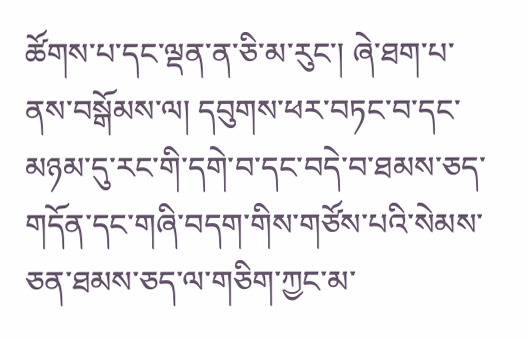ཚོགས་པ་དང་ལྡན་ན་ཅི་མ་རུང་། ཞེ་ཐག་པ་ནས་བསྒོམས་ལ། དབུགས་ཕར་བཏང་བ་དང་མཉམ་དུ་རང་གི་དགེ་བ་དང་བདེ་བ་ཐམས་ཅད་གདོན་དང་གཞི་བདག་གིས་གཙོས་པའི་སེམས་ཅན་ཐམས་ཅད་ལ་གཅིག་ཀྱང་མ་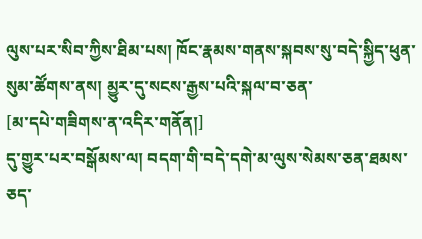ལུས་པར་སིབ་ཀྱིས་ཐིམ་པས། ཁོང་རྣམས་གནས་སྐབས་སུ་བདེ་སྐྱིད་ཕུན་སུམ་ཚོགས་ནས། མྱུར་དུ་སངས་རྒྱས་པའི་སྐལ་བ་ཅན་
[མ་དཔེ་གཟིགས་ན་འདིར་གནོན།]
དུ་གྱུར་པར་བསྒོམས་ལ། བདག་གི་བདེ་དགེ་མ་ལུས་སེམས་ཅན་ཐམས་ཅད་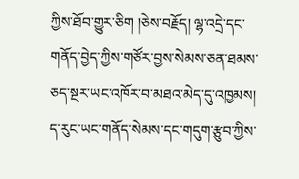ཀྱིས་ཐོབ་གྱུར་ཅིག །ཅེས་བརྗོད། ལྷ་འདྲེ་དང་གནོད་བྱེད་ཀྱིས་གཙོར་བྱས་སེམས་ཅན་ཐམས་ཅད་སྔར་ཡང་འཁོར་བ་མཐའ་མེད་དུ་འཁྱམས། ད་རུང་ཡང་གནོད་སེམས་དང་གདུག་རྩུབ་ཀྱིས་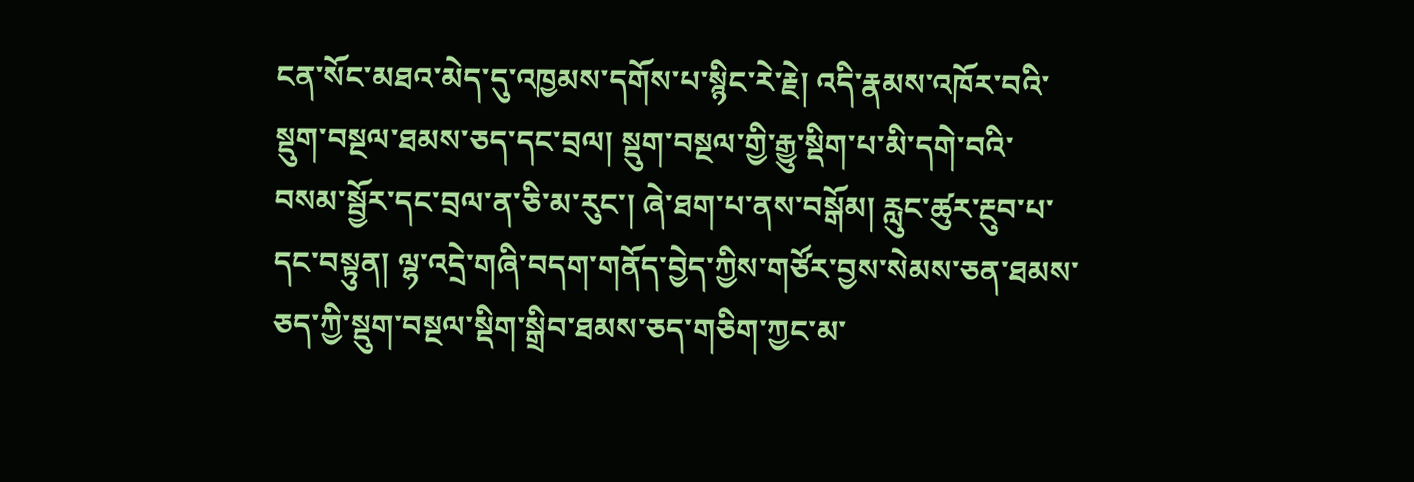ངན་སོང་མཐའ་མེད་དུ་འཁྱམས་དགོས་པ་སྙིང་རེ་རྗེ། འདི་རྣམས་འཁོར་བའི་སྡུག་བསྔལ་ཐམས་ཅད་དང་བྲལ། སྡུག་བསྔལ་གྱི་རྒྱུ་སྡིག་པ་མི་དགེ་བའི་བསམ་སྦྱོར་དང་བྲལ་ན་ཅི་མ་རུང་། ཞེ་ཐག་པ་ནས་བསྒོམ། རླུང་ཚུར་རྔུབ་པ་དང་བསྟུན། ལྷ་འདྲེ་གཞི་བདག་གནོད་བྱེད་ཀྱིས་གཙོར་བྱས་སེམས་ཅན་ཐམས་ཅད་ཀྱི་སྡུག་བསྔལ་སྡིག་སྒྲིབ་ཐམས་ཅད་གཅིག་ཀྱང་མ་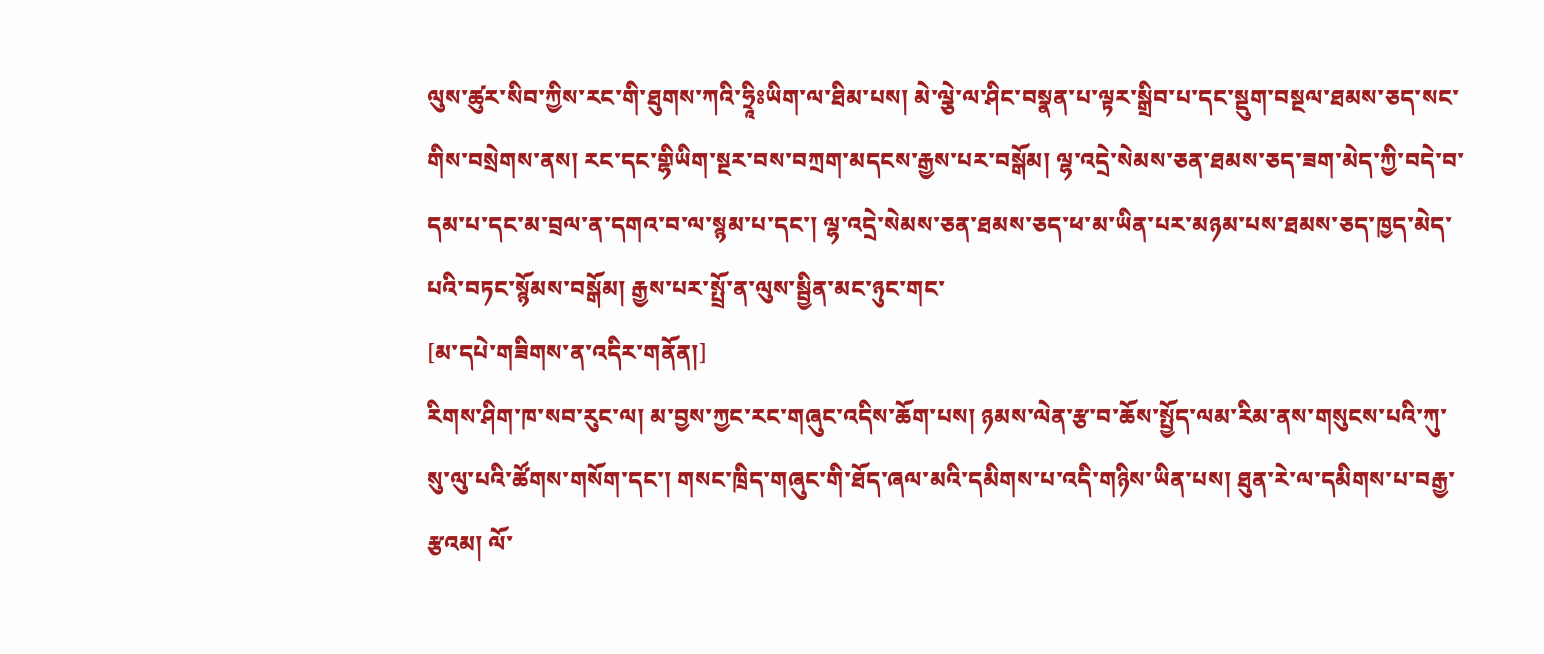ལུས་ཚུར་སིབ་ཀྱིས་རང་གི་ཐུགས་ཀའི་ཧྲཱིཿཡིག་ལ་ཐིམ་པས། མེ་ལྕེ་ལ་ཤིང་བསྣན་པ་ལྟར་སྒྲིབ་པ་དང་སྡུག་བསྔལ་ཐམས་ཅད་སང་གིས་བསྲེགས་ནས། རང་དང་གྷིཡིག་སྔར་བས་བཀྲག་མདངས་རྒྱས་པར་བསྒོམ། ལྷ་འདྲེ་སེམས་ཅན་ཐམས་ཅད་ཟག་མེད་ཀྱི་བདེ་བ་དམ་པ་དང་མ་བྲལ་ན་དགའ་བ་ལ་སྙམ་པ་དང་། ལྷ་འདྲེ་སེམས་ཅན་ཐམས་ཅད་ཕ་མ་ཡིན་པར་མཉམ་པས་ཐམས་ཅད་ཁྱད་མེད་པའི་བཏང་སྙོམས་བསྒོམ། རྒྱས་པར་སྤྲོ་ན་ལུས་སྦྱིན་མང་ཉུང་གང་
[མ་དཔེ་གཟིགས་ན་འདིར་གནོན།]
རིགས་ཤིག་ཁ་སབ་རུང་ལ། མ་བྱས་ཀྱང་རང་གཞུང་འདིས་ཆོག་པས། ཉམས་ལེན་རྩ་བ་ཆོས་སྤྱོད་ལམ་རིམ་ནས་གསུངས་པའི་ཀུ་སུ་ལུ་པའི་ཚོགས་གསོག་དང་། གསང་ཁྲིད་གཞུང་གི་ཐོད་ཞལ་མའི་དམིགས་པ་འདི་གཉིས་ཡིན་པས། ཐུན་རེ་ལ་དམིགས་པ་བརྒྱ་རྩའམ། ལོ་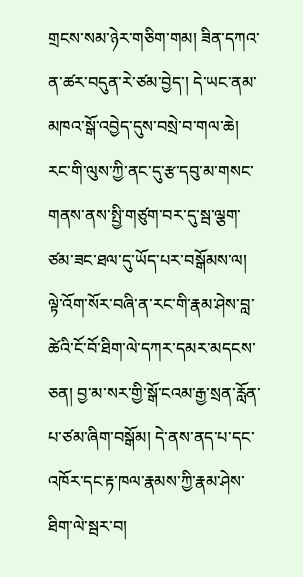གྲངས་སམ་ཉེར་གཅིག་གམ། ཟིན་དཀའ་ན་ཚར་བདུན་རེ་ཙམ་བྱེད་། དེ་ཡང་ནམ་མཁའ་སྒོ་འབྱེད་དུས་བསྲེ་བ་གལ་ཆེ། རང་གི་ལུས་ཀྱི་ནང་དུ་རྩ་དབུ་མ་གསང་གནས་ནས་སྤྱི་གཙུག་བར་དུ་སྦ་ལྕག་ཙམ་ཟང་ཐལ་དུ་ཡོད་པར་བསྒོམས་ལ། ལྟེ་འོག་སོར་བཞི་ན་རང་གི་རྣམ་ཤེས་བླ་ཚེའི་ངོ་བོ་ཐིག་ལེ་དཀར་དམར་མདངས་ཅན། བྱ་མ་སར་གྱི་སྒོ་ངའམ་རྒྱ་སྲན་རློན་པ་ཙམ་ཞིག་བསྒོམ། དེ་ནས་ནད་པ་དང་འཁོར་དང་རྟ་ཁལ་རྣམས་ཀྱི་རྣམ་ཤེས་ཐིག་ལེ་སྦར་བ།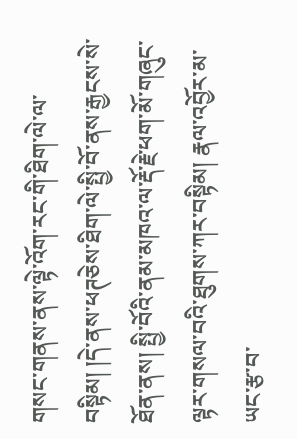གསང་གནས་ནས་ལྟེ་འོག་རང་གི་ཐིག་ལེ་ལ་བསྟིམ། །དེ་ནས་ཕཊཅེས་ཐིག་ལེ་སྤྱི་བོ་ནས་རྒྱངས་སེ་ཐོན་ནས། སྤྱི་བོའི་ནམ་མཁའ་ལ་རྡོ་རྗེ་ཕག་མོ་གཞུང་ལྟར་གསལ་བའི་ཐུགས་ཀར་བསྟིམ། རྣལ་འབྱོར་མ་ཡང་རྩ་བ་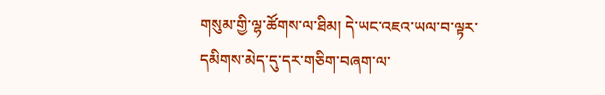གསུམ་གྱི་ལྷ་ཚོགས་ལ་ཐིམ། དེ་ཡང་འཇའ་ཡལ་བ་ལྟར་དམིགས་མེད་དུ་དར་གཅིག་བཞག་ལ་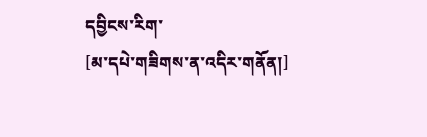དབྱིངས་རིག་
[མ་དཔེ་གཟིགས་ན་འདིར་གནོན།]